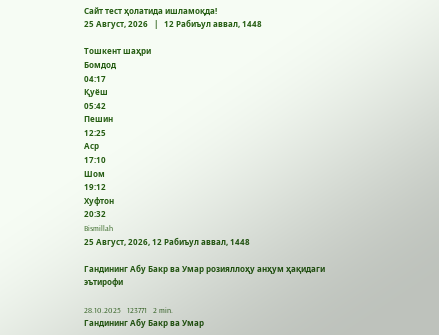Сайт тест ҳолатида ишламоқда!
25 Август, 2026   |   12 Рабиъул аввал, 1448

Тошкент шаҳри
Бомдод
04:17
Қуёш
05:42
Пешин
12:25
Аср
17:10
Шом
19:12
Хуфтон
20:32
Bismillah
25 Август, 2026, 12 Рабиъул аввал, 1448

Гандининг Абу Бакр ва Умар розияллоҳу анҳум ҳақидаги эътирофи

28.10.2025   123771   2 min.
Гандининг Абу Бакр ва Умар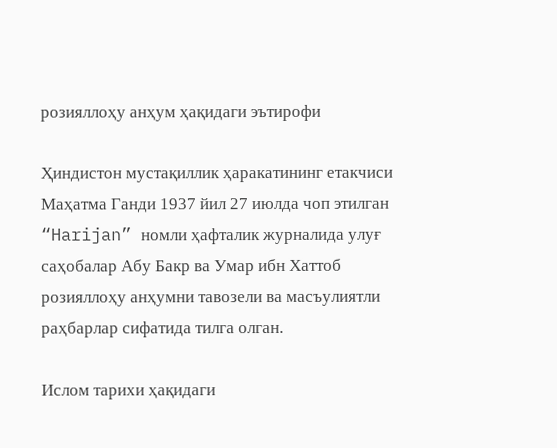розияллоҳу анҳум ҳақидаги эътирофи

Ҳиндистон мустақиллик ҳаракатининг етакчиси Маҳатма Ганди 1937 йил 27 июлда чоп этилган “Harijan” номли ҳафталик журналида улуғ саҳобалар Абу Бакр ва Умар ибн Хаттоб розияллоҳу анҳумни тавозели ва масъулиятли раҳбарлар сифатида тилга олган.

Ислом тарихи ҳақидаги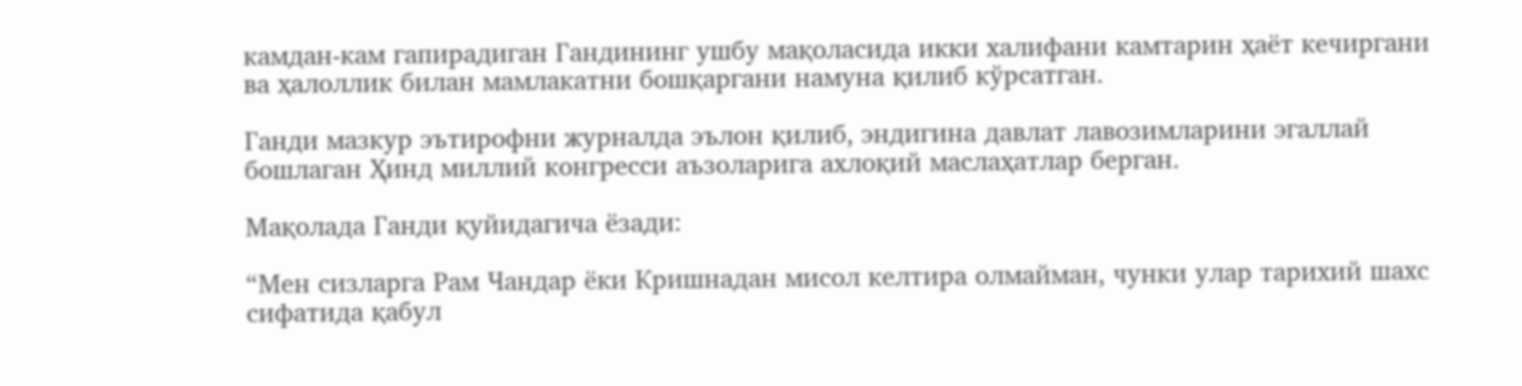камдан-кам гапирадиган Гандининг ушбу мақоласида икки халифани камтарин ҳаёт кечиргани ва ҳалоллик билан мамлакатни бошқаргани намуна қилиб кўрсатган.

Ганди мазкур эътирофни журналда эълон қилиб, эндигина давлат лавозимларини эгаллай бошлаган Ҳинд миллий конгресси аъзоларига ахлоқий маслаҳатлар берган.

Мақолада Ганди қуйидагича ёзади:

“Мен сизларга Рам Чандар ёки Кришнадан мисол келтира олмайман, чунки улар тарихий шахс сифатида қабул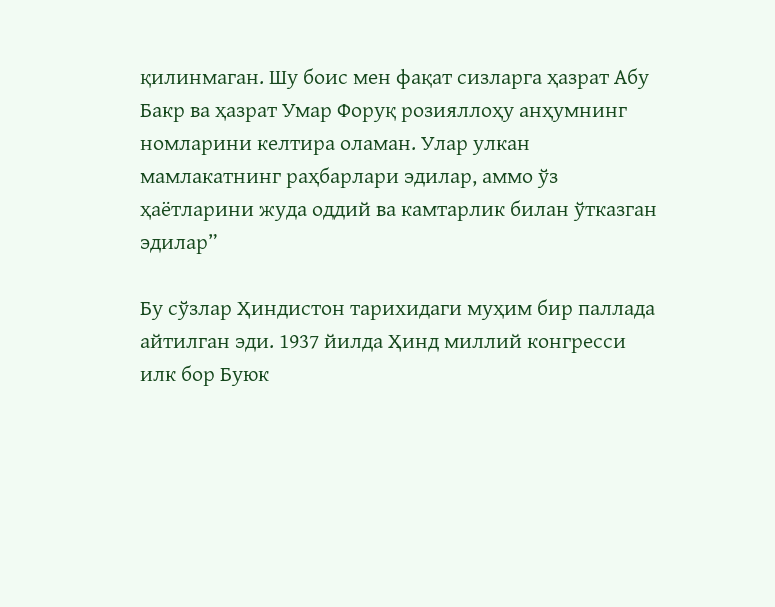қилинмаган. Шу боис мен фақат сизларга ҳазрат Абу Бакр ва ҳазрат Умар Форуқ розияллоҳу анҳумнинг номларини келтира оламан. Улар улкан мамлакатнинг раҳбарлари эдилар, аммо ўз ҳаётларини жуда оддий ва камтарлик билан ўтказган эдилар”

Бу сўзлар Ҳиндистон тарихидаги муҳим бир паллада айтилган эди. 1937 йилда Ҳинд миллий конгресси илк бор Буюк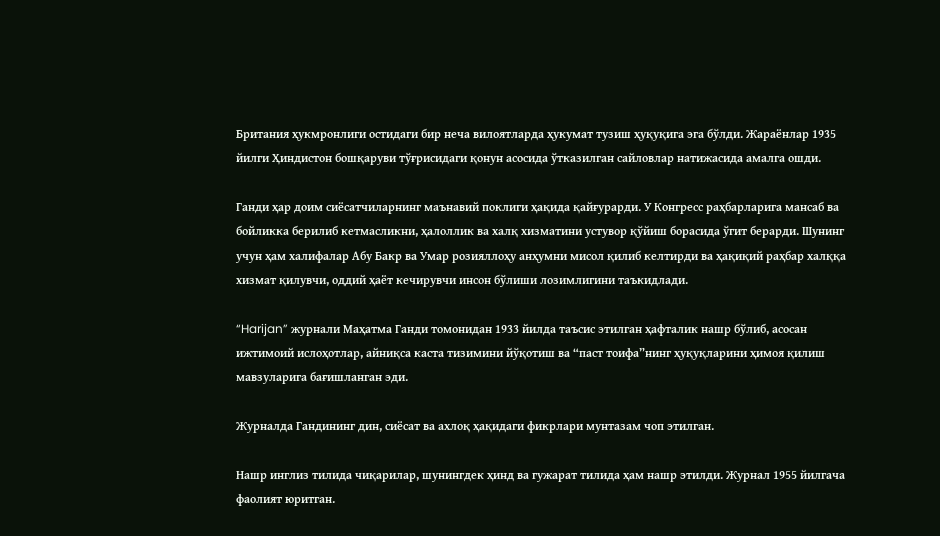Британия ҳукмронлиги остидаги бир неча вилоятларда ҳукумат тузиш ҳуқуқига эга бўлди. Жараёнлар 1935 йилги Ҳиндистон бошқаруви тўғрисидаги қонун асосида ўтказилган сайловлар натижасида амалга ошди.

Ганди ҳар доим сиёсатчиларнинг маънавий поклиги ҳақида қайғурарди. У Конгресс раҳбарларига мансаб ва бойликка берилиб кетмасликни, ҳалоллик ва халқ хизматини устувор қўйиш борасида ўгит берарди. Шунинг учун ҳам халифалар Абу Бакр ва Умар розияллоҳу анҳумни мисол қилиб келтирди ва ҳақиқий раҳбар халққа хизмат қилувчи, оддий ҳаёт кечирувчи инсон бўлиши лозимлигини таъкидлади.

“Harijan” журнали Маҳатма Ганди томонидан 1933 йилда таъсис этилган ҳафталик нашр бўлиб, асосан ижтимоий ислоҳотлар, айниқса каста тизимини йўқотиш ва “паст тоифа”нинг ҳуқуқларини ҳимоя қилиш мавзуларига бағишланган эди.

Журналда Гандининг дин, сиёсат ва ахлоқ ҳақидаги фикрлари мунтазам чоп этилган.

Нашр инглиз тилида чиқарилар, шунингдек ҳинд ва гужарат тилида ҳам нашр этилди. Журнал 1955 йилгача фаолият юритган.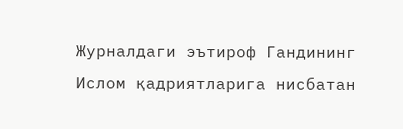Журналдаги эътироф Гандининг Ислом қадриятларига нисбатан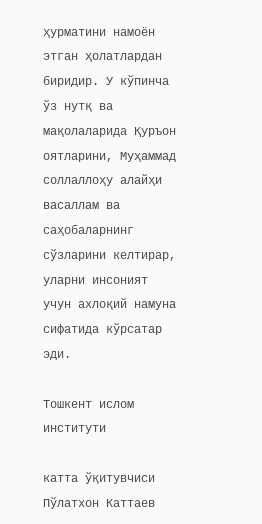ҳурматини намоён этган ҳолатлардан биридир. У кўпинча ўз нутқ ва мақолаларида Қуръон оятларини, Муҳаммад соллаллоҳу алайҳи васаллам ва саҳобаларнинг сўзларини келтирар, уларни инсоният учун ахлоқий намуна сифатида кўрсатар эди.

Тошкент ислом институти

катта ўқитувчиси Пўлатхон Каттаев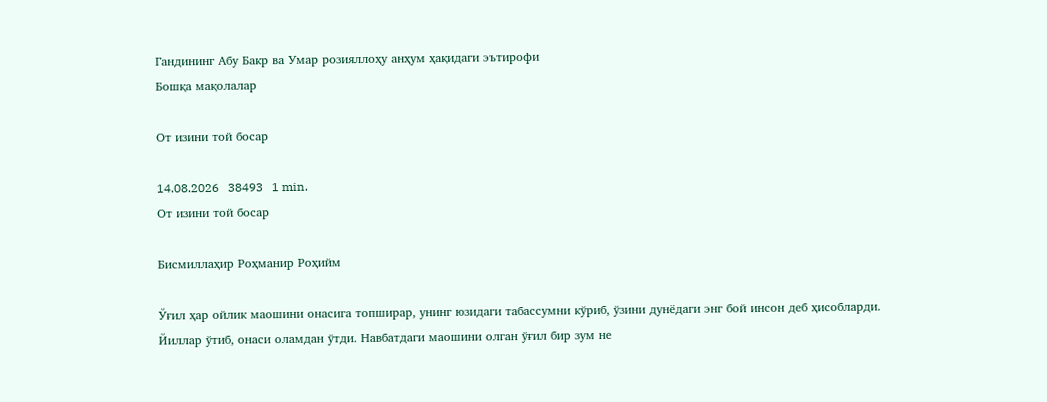Гандининг Абу Бакр ва Умар розияллоҳу анҳум ҳақидаги эътирофи
Бошқа мақолалар

От изини той босар

14.08.2026   38493   1 min.
От изини той босар

Бисмиллаҳир Роҳманир Роҳийм

Ўғил ҳар ойлик маошини онасига топширар, унинг юзидаги табассумни кўриб, ўзини дунёдаги энг бой инсон деб ҳисобларди.
Йиллар ўтиб, онаси оламдан ўтди. Навбатдаги маошини олган ўғил бир зум не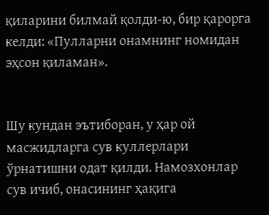қиларини билмай қолди-ю, бир қарорга келди: «Пулларни онамнинг номидан эҳсон қиламан».


Шу кундан эътиборан, у ҳар ой масжидларга сув куллерлари ўрнатишни одат қилди. Намозхонлар сув ичиб, онасининг ҳақига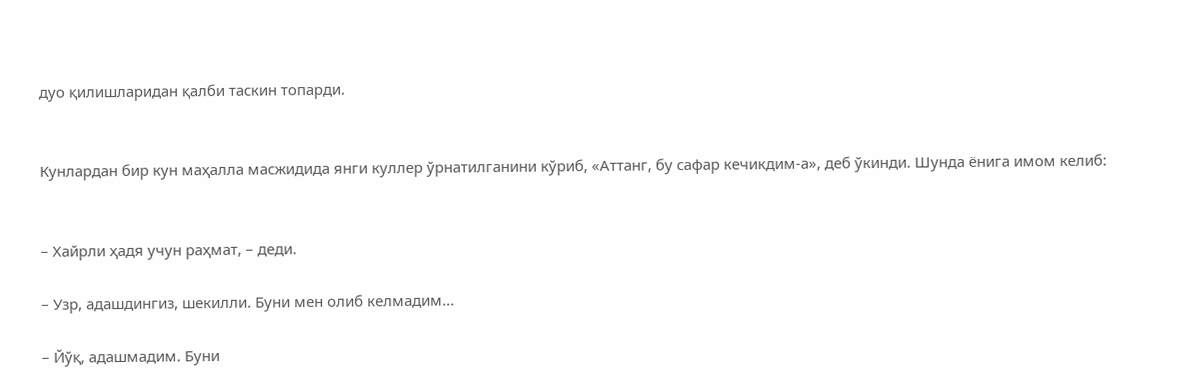дуо қилишларидан қалби таскин топарди.


Кунлардан бир кун маҳалла масжидида янги куллер ўрнатилганини кўриб, «Аттанг, бу сафар кечикдим-а», деб ўкинди. Шунда ёнига имом келиб:


– Хайрли ҳадя учун раҳмат, – деди.

– Узр, адашдингиз, шекилли. Буни мен олиб келмадим...

– Йўқ, адашмадим. Буни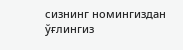сизнинг номингиздан ўғлингиз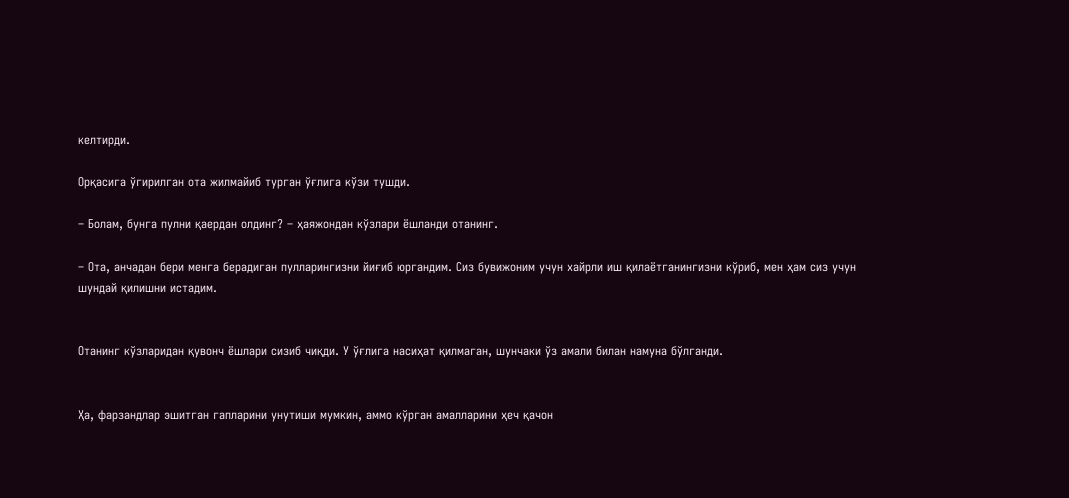келтирди.

Орқасига ўгирилган ота жилмайиб турган ўғлига кўзи тушди.

– Болам, бунга пулни қаердан олдинг? – ҳаяжондан кўзлари ёшланди отанинг.

– Ота, анчадан бери менга берадиган пулларингизни йиғиб юргандим. Сиз бувижоним учун хайрли иш қилаётганингизни кўриб, мен ҳам сиз учун шундай қилишни истадим.


Отанинг кўзларидан қувонч ёшлари сизиб чиқди. У ўғлига насиҳат қилмаган, шунчаки ўз амали билан намуна бўлганди.


Ҳа, фарзандлар эшитган гапларини унутиши мумкин, аммо кўрган амалларини ҳеч қачон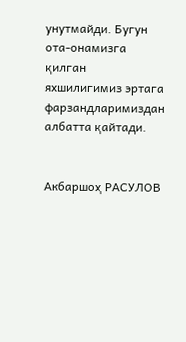унутмайди. Бугун ота-онамизга қилган яхшилигимиз эртага фарзандларимиздан албатта қайтади.


Акбаршоҳ РАСУЛОВ